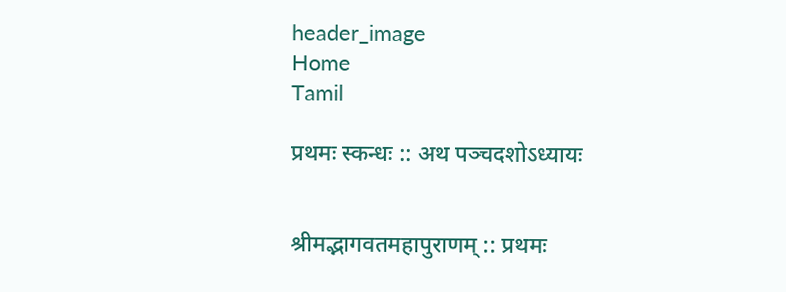header_image
Home
Tamil

प्रथमः स्कन्धः :: अथ पञ्चदशोऽध्यायः


श्रीमद्भागवतमहापुराणम् :: प्रथमः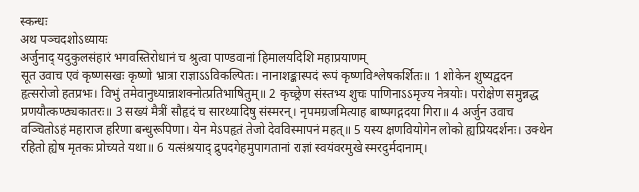स्कन्धः
अथ पञ्चदशोऽध्यायः
अर्जुनाद् यदुकुलसंहारं भगवस्तिरोधानं च श्रुत्वा पाण्डवानां हिमालयदिशि महाप्रयाणम्
सूत उवाच एवं कृष्णसखः कृष्णो भ्रात्रा राज्ञाऽऽविकल्पितः। नानाशङ्कास्पदं रूपं कृष्णविश्लेषकर्शितः॥ 1 शोकेन शुष्यद्वदन हृत्सरोजो हतप्रभः। विभुं तमेवानुध्यान्नाशक्नोत्प्रतिभाषितुम्॥ 2 कृच्छ्रेण संस्तभ्य शुचः पाणिनाऽऽमृज्य नेत्रयोः। परोक्षेण समुन्नद्ध प्रणयौत्कण्ठ्यकातरः॥ 3 सख्यं मैत्रीं सौहृदं च सारथ्यादिषु संस्मरन्। नृपमग्रजमित्याह बाष्पगद्गदया गिरा॥ 4 अर्जुन उवाच वञ्चितोऽहं महाराज हरिणा बन्धुरूपिणा। येन मेऽपहृतं तेजो देवविस्मापनं महत्॥ 5 यस्य क्षणवियोगेन लोको ह्यप्रियदर्शनः। उक्थेन रहितो ह्येष मृतकः प्रोच्यते यथा॥ 6 यत्संश्रयाद् द्रुपदगेहमुपागतानां राज्ञां स्वयंवरमुखे स्मरदुर्मदानाम्।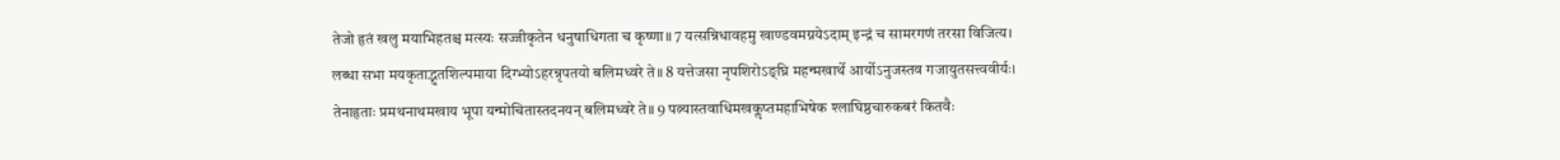तेजो हृतं खलु मयाभिहतश्च मत्स्यः सज्जीकृतेन धनुषाधिगता च कृष्णा॥ 7 यत्सन्निधावहमु खाण्डवमग्नयेऽदाम् इन्द्रं च सामरगणं तरसा विजित्य। लब्धा सभा मयकृताद्भुतशिल्पमाया दिग्भ्योऽहरन्नृपतयो बलिमध्वरे ते॥ 8 यत्तेजसा नृपशिरोऽङ्घ्रि महन्मखार्थे आर्योऽनुजस्तव गजायुतसत्त्ववीर्यः। तेनाहृताः प्रमथनाथमखाय भूपा यन्मोचितास्तदनयन् बलिमध्वरे ते॥ 9 पत्न्यास्तवाधिमखकॢप्तमहाभिषेक श्लाघिष्ठचारुकबरं कितवैः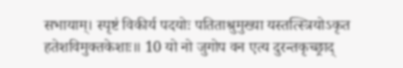सभायाम्। स्पृष्टं विकीर्य पदयोः पतिताश्रुमुख्या यस्तत्स्त्रियोऽकृत हतेशविमुक्तकेशाः॥ 10 यो नो जुगोप वन एत्य दुरन्तकृच्छ्राद्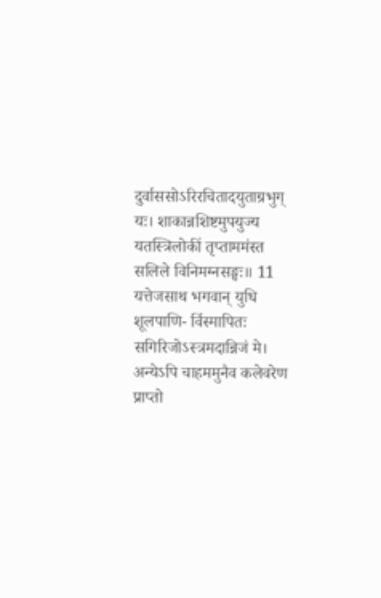दुर्वाससोऽरिरचितादयुताग्रभुग् यः। शाकान्नशिष्टमुपयुज्य यतस्त्रिलोकीं तृप्ताममंस्त सलिले विनिमग्नसङ्घः॥ 11 यत्तेजसाथ भगवान् युधि शूलपाणि- र्विस्मापितः सगिरिजोऽस्त्रमदान्निजं मे। अन्येऽपि चाहममुनैव कलेवरेण प्राप्तो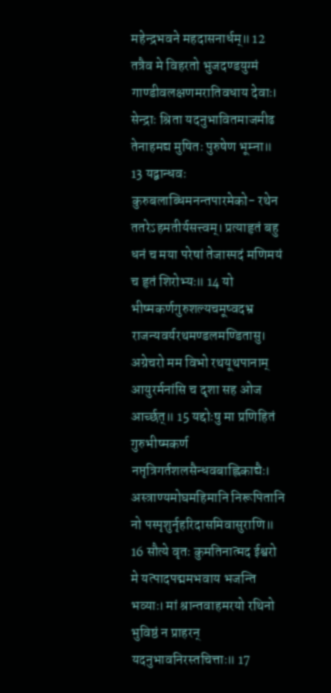महेन्द्रभवने महदासनार्धम्॥ 12 तत्रैव मे विहरतो भुजदण्डयुग्मं गाण्डीवलक्षणमरातिवधाय देवाः। सेन्द्राः श्रिता यदनुभावितमाजमीढ तेनाहमद्य मुषितः पुरुषेण भूम्ना॥ 13 यद्बान्धवः कुरुबलाब्धिमनन्तपारमेको- रथेन ततरेऽहमतीर्यसत्त्वम्। प्रत्याहृतं बहु धनं च मया परेषां तेजास्पदं मणिमयं च हृतं शिरोभ्यः॥ 14 यो भीष्मकर्णगुरुशल्यचमूष्वदभ्र राजन्यवर्यरथमण्डलमण्डितासु। अग्रेचरो मम विभो रथयूथपानाम् आयुरर्मनांसि च दृशा सह ओज आर्च्छत्॥ 15 यद्दोःषु मा प्रणिहितं गुरुभीष्मकर्ण नप्तृत्रिगर्तशलसैन्धवबाह्लिकाद्यैः। अस्त्राण्यमोघमहिमानि निरूपितानि नो पस्पृशुर्नृहरिदासमिवासुराणि॥ 16 सौत्ये वृतः कुमतिनात्मद ईश्वरो मे यत्पादपद्ममभवाय भजन्ति भव्याः। मां श्रान्तवाहमरयो रथिनो भुविष्ठं न प्राहरन् यदनुभावनिरस्तचित्ताः॥ 17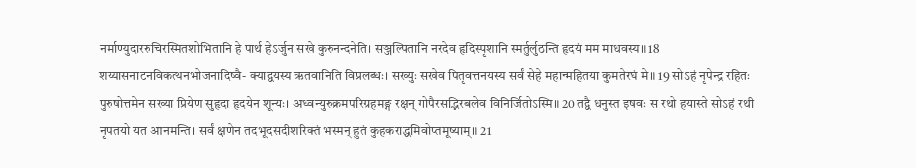नर्माण्युदाररुचिरस्मितशोभितानि हे पार्थ हेऽर्जुन सखे कुरुनन्दनेति। सञ्जल्पितानि नरदेव हृदिस्पृशानि स्मर्तुर्लुठन्ति हृदयं मम माधवस्य॥ 18 शय्यासनाटनविकत्थनभोजनादिष्वै- क्याद्वयस्य ऋतवानिति विप्रलब्धः। सख्युः सखेव पितृवत्तनयस्य सर्वं सेहे महान्महितया कुमतेरघं मे॥ 19 सोऽहं नृपेन्द्र रहितः पुरुषोत्तमेन सख्या प्रियेण सुहृदा हृदयेन शून्यः। अध्वन्युरुक्रमपरिग्रहमङ्ग रक्षन् गोपैरसद्भिरबलेव विनिर्जितोऽस्मि॥ 20 तद्वै धनुस्त इषवः स रथो हयास्ते सोऽहं रथी नृपतयो यत आनमन्ति। सर्वं क्षणेन तदभूदसदीशरिक्तं भस्मन् हुतं कुहकराद्धमिवोप्तमूष्याम्॥ 21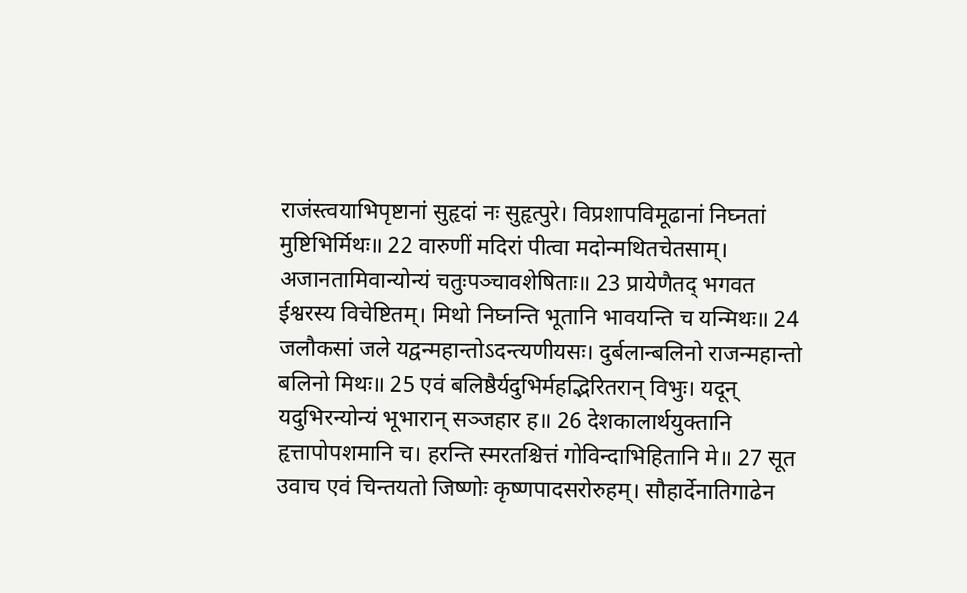राजंस्त्वयाभिपृष्टानां सुहृदां नः सुहृत्पुरे। विप्रशापविमूढानां निघ्नतां मुष्टिभिर्मिथः॥ 22 वारुणीं मदिरां पीत्वा मदोन्मथितचेतसाम्। अजानतामिवान्योन्यं चतुःपञ्चावशेषिताः॥ 23 प्रायेणैतद् भगवत ईश्वरस्य विचेष्टितम्। मिथो निघ्नन्ति भूतानि भावयन्ति च यन्मिथः॥ 24 जलौकसां जले यद्वन्महान्तोऽदन्त्यणीयसः। दुर्बलान्बलिनो राजन्महान्तो बलिनो मिथः॥ 25 एवं बलिष्ठैर्यदुभिर्महद्भिरितरान् विभुः। यदून् यदुभिरन्योन्यं भूभारान् सञ्जहार ह॥ 26 देशकालार्थयुक्तानि हृत्तापोपशमानि च। हरन्ति स्मरतश्चित्तं गोविन्दाभिहितानि मे॥ 27 सूत उवाच एवं चिन्तयतो जिष्णोः कृष्णपादसरोरुहम्। सौहार्देनातिगाढेन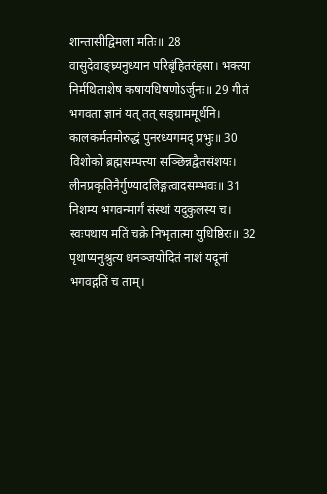शान्तासीद्विमला मतिः॥ 28 वासुदेवाङ्घ्र्यनुध्यान परिबृंहितरंहसा। भक्त्या निर्मथिताशेष कषायधिषणोऽर्जुनः॥ 29 गीतं भगवता ज्ञानं यत् तत् सङ्ग्राममूर्धनि। कालकर्मतमोरुद्धं पुनरध्यगमद् प्रभुः॥ 30 विशोको ब्रह्मसम्पत्त्या सञ्छिन्नद्वैतसंशयः। लीनप्रकृतिनैर्गुण्यादलिङ्गत्वादसम्भवः॥ 31 निशम्य भगवन्मार्गं संस्थां यदुकुलस्य च। स्वःपथाय मतिं चक्रे निभृतात्मा युधिष्ठिरः॥ 32 पृथाप्यनुश्रुत्य धनञ्जयोदितं नाशं यदूनां भगवद्गतिं च ताम्।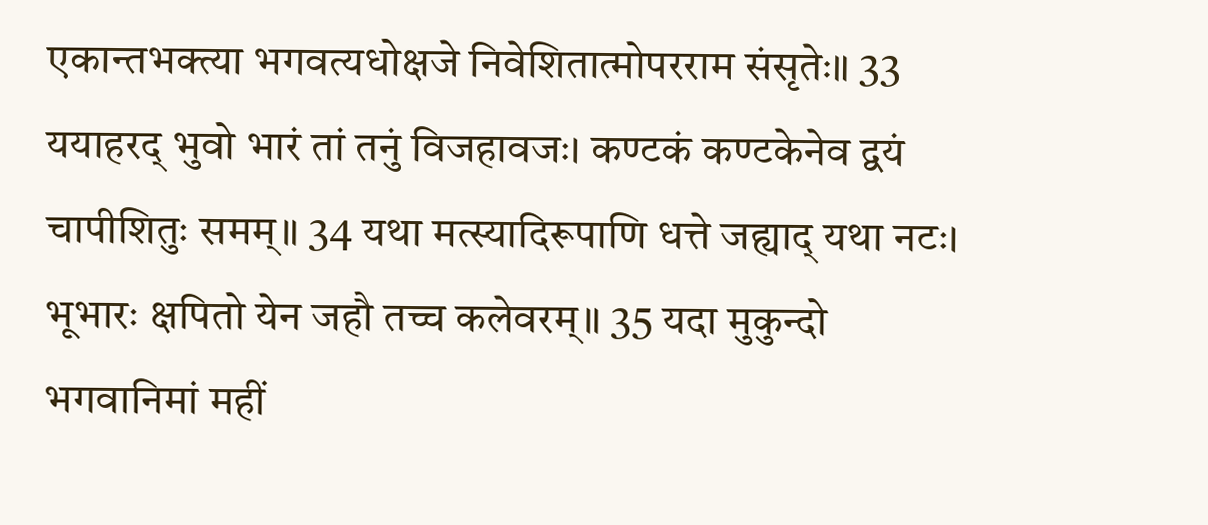एकान्तभक्त्या भगवत्यधोक्षजे निवेशितात्मोपरराम संसृतेः॥ 33 ययाहरद् भुवो भारं तां तनुं विजहावजः। कण्टकं कण्टकेनेव द्वयं चापीशितुः समम्॥ 34 यथा मत्स्यादिरूपाणि धत्ते जह्याद् यथा नटः। भूभारः क्षपितो येन जहौ तच्च कलेवरम्॥ 35 यदा मुकुन्दो भगवानिमां महीं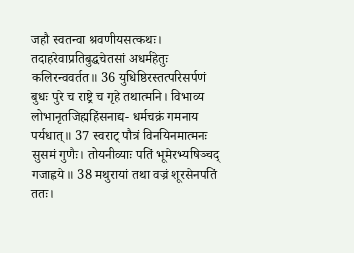जहौ स्वतन्वा श्रवणीयसत्कथः। तदाहरेवाप्रतिबुद्धचेतसां अधर्महेतुः कलिरन्ववर्तत॥ 36 युधिष्ठिरस्तत्परिसर्पणं बुधः पुरे च राष्ट्रे च गृहे तथात्मनि। विभाव्य लोभानृतजिह्महिंसनाद्य- धर्मचक्रं गमनाय पर्यधात्॥ 37 स्वराट् पौत्रं विनयिनमात्मनः सुसमं गुणैः। तोयनीव्याः पतिं भूमेरभ्यषिञ्चद् गजाह्वये॥ 38 मथुरायां तथा वज्रं शूरसेनपतिं ततः।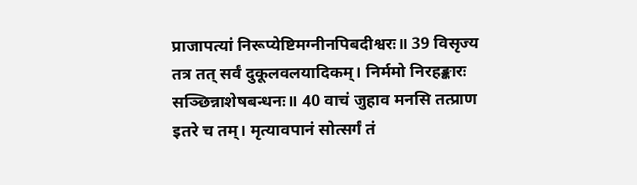प्राजापत्यां निरूप्येष्टिमग्नीनपिबदीश्वरः॥ 39 विसृज्य तत्र तत् सर्वं दुकूलवलयादिकम्। निर्ममो निरहङ्कारः सञ्छिन्नाशेषबन्धनः॥ 40 वाचं जुहाव मनसि तत्प्राण इतरे च तम्। मृत्यावपानं सोत्सर्गं तं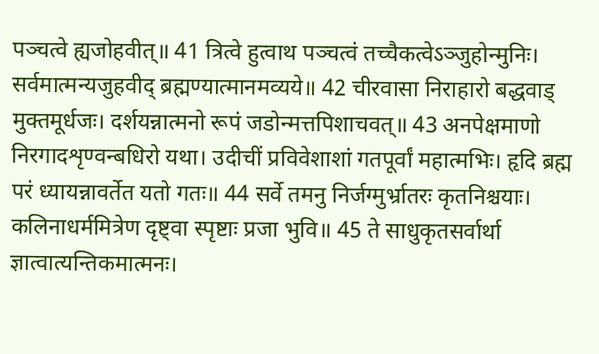पञ्चत्वे ह्यजोहवीत्॥ 41 त्रित्वे हुत्वाथ पञ्चत्वं तच्चैकत्वेऽञ्जुहोन्मुनिः। सर्वमात्मन्यजुहवीद् ब्रह्मण्यात्मानमव्यये॥ 42 चीरवासा निराहारो बद्धवाड् मुक्तमूर्धजः। दर्शयन्नात्मनो रूपं जडोन्मत्तपिशाचवत्॥ 43 अनपेक्षमाणो निरगादशृण्वन्बधिरो यथा। उदीचीं प्रविवेशाशां गतपूर्वां महात्मभिः। हृदि ब्रह्म परं ध्यायन्नावर्तेत यतो गतः॥ 44 सर्वे तमनु निर्जग्मुर्भ्रातरः कृतनिश्चयाः। कलिनाधर्ममित्रेण दृष्ट्वा स्पृष्टाः प्रजा भुवि॥ 45 ते साधुकृतसर्वार्था ज्ञात्वात्यन्तिकमात्मनः।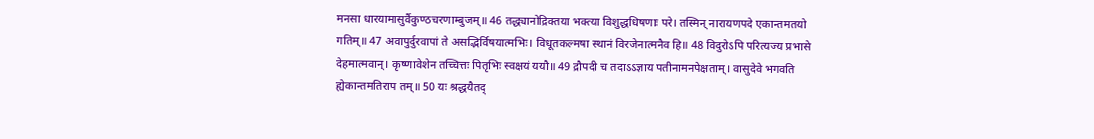मनसा धारयामासुर्वैकुण्ठचरणाम्बुजम्॥ 46 तद्ध्यानोद्रिक्तया भक्त्या विशुद्धधिषणाः परे। तस्मिन् नारायणपदे एकान्तमतयो गतिम्॥ 47 अवापुर्दुरवापां ते असद्भिर्विषयात्मभिः। विधूतकल्मषा स्थानं विरजेनात्मनैव हि॥ 48 विदुरोऽपि परित्यज्य प्रभासे देहमात्मवान्। कृष्णावेशेन तच्चित्तः पितृभिः स्वक्षयं ययौ॥ 49 द्रौपदी च तदाऽऽज्ञाय पतीनामनपेक्षताम्। वासुदेवे भगवति ह्येकान्तमतिराप तम्॥ 50 यः श्रद्धयैतद्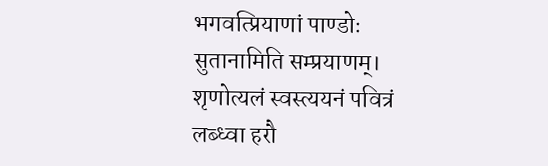भगवत्प्रियाणां पाण्डोः सुतानामिति सम्प्रयाणम्। शृणोत्यलं स्वस्त्ययनं पवित्रं लब्ध्वा हरौ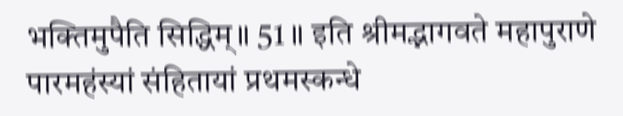भक्तिमुपैति सिद्धिम्॥ 51 ॥ इति श्रीमद्भागवते महापुराणे पारमहंस्यां संहितायां प्रथमस्कन्धे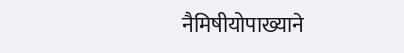नैमिषीयोपाख्याने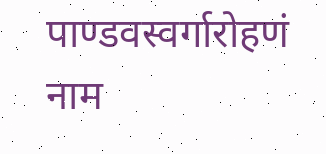पाण्डवस्वर्गारोहणं नाम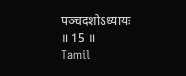पञ्चदशोऽध्यायः ॥ 15 ॥
Tamil